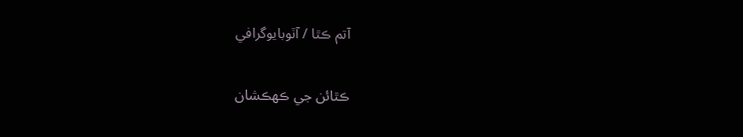آتم ڪٿا / آٽوبايوگرافي

ڪٿائن جي ڪھڪشان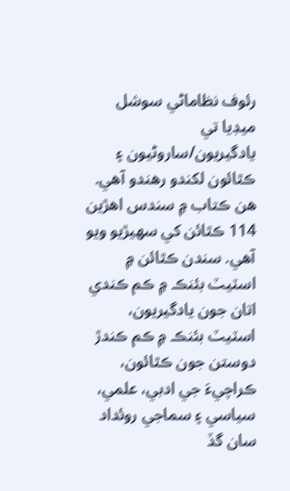رئوف نظاماڻي سوشل ميڊيا تي يادگيريون/ساروڻيون ۽ ڪٿائون لکندو رھندو آھي. ھن ڪتاب ۾ سندس اھڙين 114 ڪٿائن کي سھيڙيو ويو آھي. سندن ڪٿائن ۾ اسٽيٽ بئنڪ ۾ ڪم ڪندي اتان جون يادگيريون، اسٽيٽ بئنڪ ۾ ڪم ڪندڙ دوستن جون ڪٿائون، ڪراچيءَ جي ادبي، علمي، سياسي ۽ سماجي روئداد سان گڏ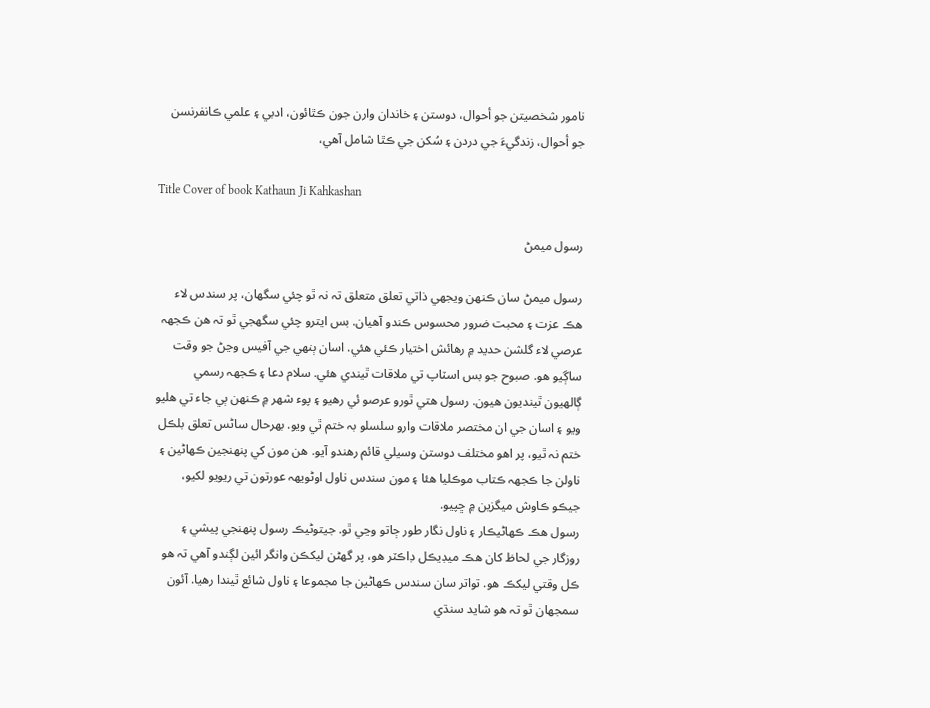نامور شخصيتن جو أحوال، دوستن ۽ خاندان وارن جون ڪٿائون، ادبي ۽ علمي ڪانفرنسن جو أحوال، زندگيءَ جي دردن ۽ سُکن جي ڪٿا شامل آھي،

Title Cover of book Kathaun Ji Kahkashan

رسول ميمڻ

رسول ميمڻ سان ڪنھن ويجهي ذاتي تعلق متعلق تہ نہ ٿو چئي سگهان، پر سندس لاء هڪ عزت ۽ محبت ضرور محسوس ڪندو آهيان. بس ايترو چئي سگهجي ٿو تہ هن ڪجهہ عرصي لاء گلشن حديد ۾ رهائش اختيار ڪئي هئي. اسان ٻنھي جي آفيس وڃڻ جو وقت ساڳيو هو. صبوح جو بس اسٽاپ تي ملاقات ٿيندي هئي. سلام دعا ۽ ڪجهہ رسمي ڳالھيون ٿينديون هيون. رسول هتي ٿورو عرصو ئي رهيو ۽ پوء شھر ۾ ڪنھن ٻي جاء تي هليو ويو ۽ اسان جي ان مختصر ملاقات وارو سلسلو بہ ختم ٿي ويو. بھرحال ساڻس تعلق بلڪل ختم نہ ٿيو، پر اهو مختلف دوستن وسيلي قائم رهندو آيو. هن مون کي پنھنجين ڪھاڻين ۽ ناولن جا ڪجهہ ڪتاب موڪليا هئا ۽ مون سندس ناول اوڻويهہ عورتون تي ريويو لکيو، جيڪو ڪاوش ميگزين ۾ ڇپيو.
رسول هڪ ڪھاڻيڪار ۽ ناول نگار طور ڄاتو وڃي ٿو. جيتوڻيڪ رسول پنھنجي پيشي ۽ روزگار جي لحاظ کان هڪ ميڊيڪل ڊاڪٽر هو، پر گهڻن ليکڪن وانگر ائين لڳندو آهي تہ هو ڪل وقتي ليکڪ هو. تواتر سان سندس ڪھاڻين جا مجموعا ۽ ناول شائع ٿيندا رهيا. آئون سمجهان ٿو تہ هو شايد سنڌي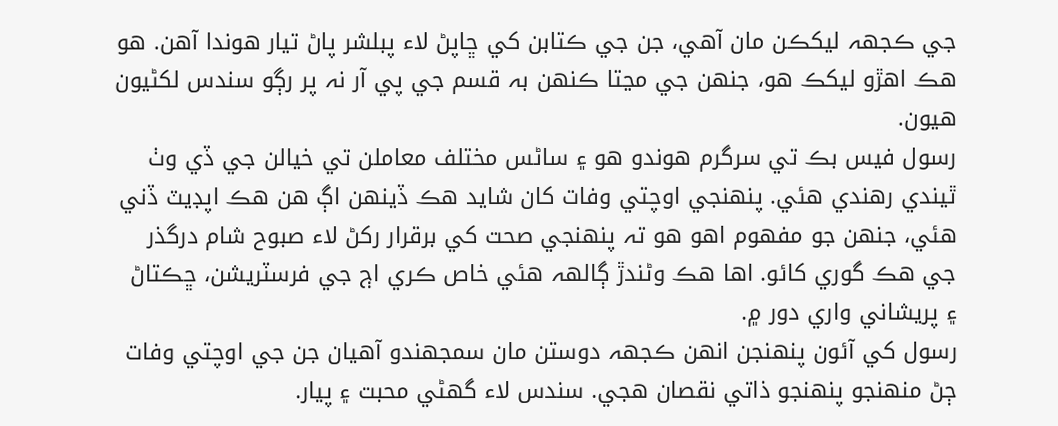جي ڪجهہ ليکڪن مان آهي، جن جي ڪتابن کي ڇاپڻ لاء پبلشر پاڻ تيار هوندا آهن. هو هڪ اهڙو ليکڪ هو، جنھن جي مڃتا ڪنھن بہ قسم جي پي آر نہ پر رڳو سندس لکڻيون هيون.
رسول فيس بڪ تي سرگرم هوندو هو ۽ ساڻس مختلف معاملن تي خيالن جي ڏي وٺ ٿيندي رهندي هئي. پنھنجي اوچتي وفات کان شايد هڪ ڏينھن اڳ هن هڪ اپڊيٽ ڏني هئي، جنھن جو مفھوم اهو هو تہ پنھنجي صحت کي برقرار رکڻ لاء صبوح شام درگذر جي هڪ گوري کائو. اها هڪ وڻندڙ ڳالھہ هئي خاص ڪري اڄ جي فرسٽريشن، ڇڪتاڻ ۽ پريشاني واري دور ۾.
رسول کي آئون پنھنجن انھن ڪجهہ دوستن مان سمجهندو آهيان جن جي اوچتي وفات ڄڻ منھنجو پنھنجو ذاتي نقصان هجي. سندس لاء گهڻي محبت ۽ پيار.